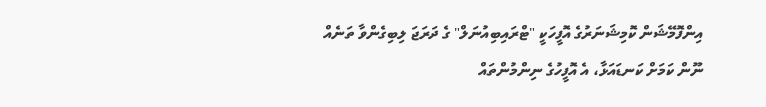އިންފޮމޭޝަން ކޮމިޝަނަރުގެ އޮފީހަކީ "ޓްރައިބިއުނަލް" ގެ ދަރަޖަ ލިބިގެންވާ ތަނެއް ނޫން ކަމަށް ކަނޑައަޅާ، އެ އޮފީހުގެ ނިންމުންތައް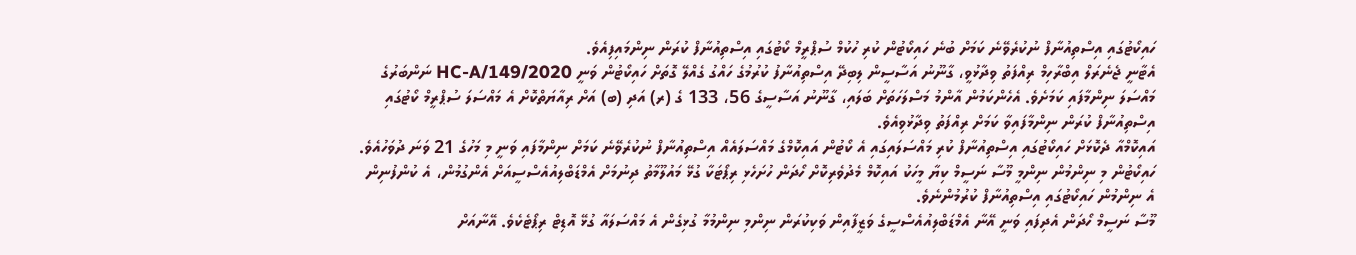ހައިކޯޓުގައި އިސްތިއުނާފް ނުކުރެވޭނެ ކަމަށް ބުނެ ހައިކޯޓުން ކުރި ހުކުމް ސުޕްރީމް ކޯޓުގައި އިސްތިއުނާފް ކުރަން ނިންމައިފިއެވެ.
އެޓާނީ ޖެނެރަލް އިބްރާހިމް ރިއްފަތު ވިދާޅުވީ، ގާނޫނު އަސާސީން ލިބިދޭ އިސްތިއުނާފު ކުރުމުގެ ހައްގު ގެއްލޭ ގޮތަށް ހައިކޯޓުން ވަނީ 2020/HC-A/149 ނަންބަރުގެ މައްސަލަ ނިންމާފައި ކަމަށެވެ. އެހެންކަމުން އާންމު މަސްލަހަތަށް ބަލައި، ގާނޫނު އަސާސީގެ 56، 133 ގެ (ރ) އަދި (ބ) އަށް ރިއާޔަތްކޮށް އެ މައްސަލަ ސުޕްރީމް ކޯޓުގައި އިސްތިއުނާފް ކުރަން ނިންމާފައިވާ ކަމަށް ރިއްފަތު ވިދާޅުވިއެވެ.
އައިކޮމްއާ ދެކޮޅަށް ހައިކޯޓުގައި އިސްތިއުނާފް ކުރި މައްސަލައިގައި އެ ކޯޓުން އައިކޮމްގެ މައްސަލައެއް އިސްތިއުނާފް ނުކުރެވޭނެ ކަމަށް ނިންމާފައި ވަނީ މި މަހުގެ 21 ވަނަ ދުވަހުއެވެ. ހައިކޯޓުން މި ނިންމުން ނިންމީ މޫސާ ނަސީމް ކިޔާ މީހަކު އައިކޮމް މެދުވެރިކޮށް ހޯދަން ހުށަހެޅި ރިޕޯޓަކާ ގުޅޭ މައުލޫމާތު ދިނުމަށް އެމްޑަބްލިއުއެސްސީއަށް އެންގުމުން، އެ ކުންފުނިން އެ ނިންމުން ހައިކޯޓުގައި އިސްތިއުނާފް ކުރުމުންނެވެ.
މޫސާ ނަސީމް ހޯދަން އެދިފައި ވަނީ އޭނާ އެމްޑަބްލިއުއެސްސީގެ ވަޒީފާއިން ވަކިކުރަން ނިންމި ނިންމުމާ ގުޅިގެން އެ މައްސަލައާ ގުޅޭ އޮޑިޓް ރިޕޯޓެކެވެ. އޭނާއަށް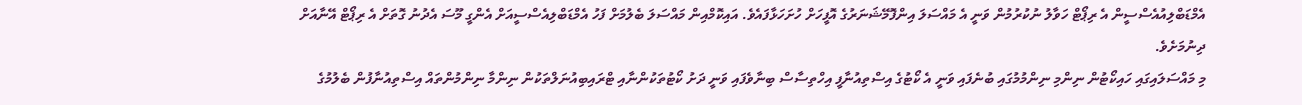އެމްޑަބްލިއުއެސްސީން އެ ރިޕޯޓް ހަވާލު ނުކުރުމުން ވަނީ އެ މައްސަލަ އިންފޮމޭޝަނަރުގެ އޮފީހަށް ހުށަހަޅާފައެވެ. އައިކޮމްއިން މައްސަލަ ބެލުމަށް ފަހު އެމްޑަބްލިއެސްސީއަށް އެންގީ މޫސަ އެދުނު ގޮތަށް އެ ރިޕޯޓް އޭނާއަށް ދިނުމަށެވެ.
މި މައްސަލައިގައި ހައިކޯޓުން ނިންމި ނިންމުމުގައި ބުނެފައި ވަނީ އެ ކޯޓުގެ އިސްތިއުނާފީ އިހްތިސާސް ބިނާވެފައި ވަނީ ދަށު ކޯޓުތަކުންނާއި ޓްރައިބިއުނަލްތަކުން ނިންމާ ނިންމުންތައް އިސްތިއުނާފުން ބެލުމުގެ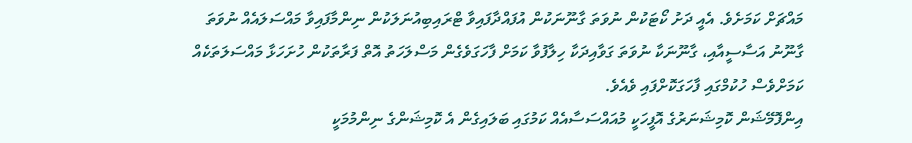މައްޗަށް ކަމަށެވެ. އެއީ ދަށު ކޯޓަކުން ނުވަތަ ގާނޫނަކުން އުފައްދާފައިވާ ޓްރައިބިއުނަލަކުން ނިންމާފައިވާ މައްސަލައެއް ނުވަތަ ގާނޫނު އަސާސީއާއި، ގާނޫނަކާ ނުވަތަ ގަވާއިދަކާ ހިލާފުވާ ކަމަށް ފާހަގަވެގެން މަސްލަހަތު އޮތް ފަރާތަކުން ހުށަހަޅާ މައްސަލަތަކެއް ކަމަށްވެސް ހުކުމްގައި ފާހަގަކޮށްފައި ވެއެވެ.
އިންފޮމޭޝަން ކޮމިޝަނަރުގެ އޮފީހަކީ މުއައްސަސާއެއް ކަމުގައި ބަލައިގެން އެ ކޮމިޝަންގެ ނިންމުމަކީ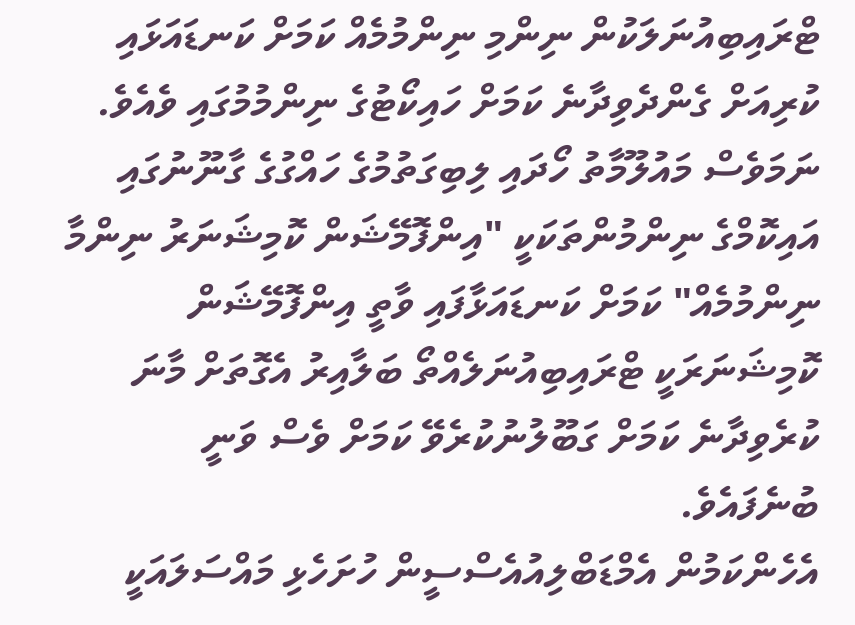ޓްރައިބިއުނަލަކުން ނިންމި ނިންމުމެއް ކަމަށް ކަނޑައަޅައި ކުރިއަށް ގެންދެވިދާނެ ކަމަށް ހައިކޯޓުގެ ނިންމުމުގައި ވެއެވެ. ނަމަވެސް މައުލޫމާތު ހޯދައި ލިބިގަތުމުގެ ހައްގުގެ ގާނޫނުގައި އައިކޮމްގެ ނިންމުންތަކަކީ "އިންފޮމޭޝަން ކޮމިޝަނަރު ނިންމާ ނިންމުމެއް" ކަމަށް ކަނޑައަޅާފައި ވާތީ އިންފޮމޭޝަން ކޮމިޝަނަރަކީ ޓްރައިބިއުނަލެއްތޯ ބަލާއިރު އެގޮތަށް މާނަ ކުރެވިދާނެ ކަމަށް ގަބޫލުނުކުރެވޭ ކަމަށް ވެސް ވަނީ ބުނެފައެވެ.
އެހެންކަމުން އެމްޑަބްލިއުއެސްސީން ހުށަހެޅި މައްސަލައަކީ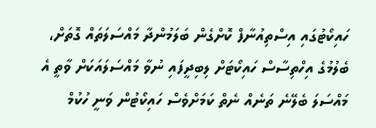ހައިކޯޓުގައި އިސްތިއުނާފް ކޮށްގެން ބަލަމުންދާ މައްސަލަތައް ގޮތަށް، ބެލުމުގެ އިހްތިސާސް ހައިކޯޓަށް ލިބިދީފައި ނުވާ މައްސަލައަކަށް ވާތީ އެ މައްސަލަ ބެލޭނެ ތަނެއް ނެތް ކަމަށްވެސް ހައިކޯޓުން ވަނީ ހުކުމް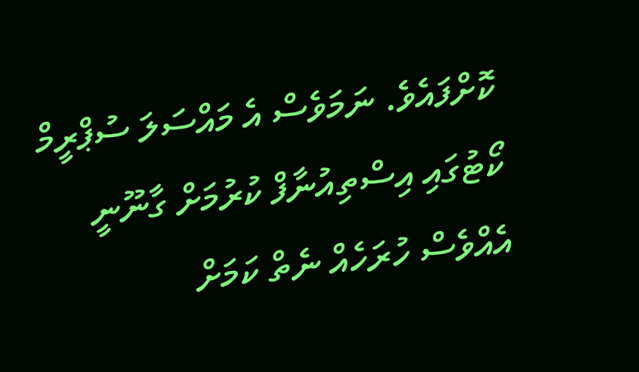ކޮށްފައެވެ. ނަމަވެސް އެ މައްސަލަ ސުޕްރީމް ކޯޓުގައި އިސްތިއުނާފް ކުރުމަށް ގާނޫނީ އެއްވެސް ހުރަހެއް ނެތް ކަމަށް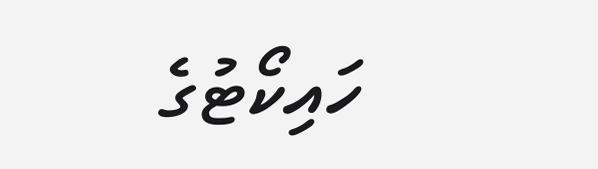ހައިކޯޓުގެ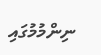ނިންމުމުގައި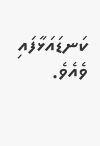ކަނޑައަޅާފައި ވެއެވެ.